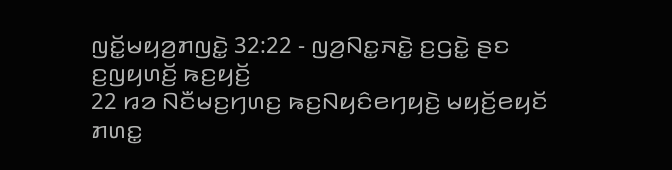ꤜꤢꤩ꤭ꤗꤟꤤ꤬ꤊꤜꤢꤧ꤭ 32:22 - ꤜꤤ꤬ꤡꤢ꤭ꤏꤢꤧ꤭ ꤢ꤬ꤞꤢꤧ꤭ ꤔꤢ ꤢ꤬ꤜꤟꤛꤢꤩ꤬ ꤒꤢ꤬ꤟꤢꤩ꤬
22 ꤙꤤ ꤡꤢꤪꤗꤢ꤬ꤚꤛꤢ꤬ ꤒꤢ꤬ꤡꤟꤢꤨꤕꤚꤟꤢꤧ꤬ ꤗꤟꤢꤩ꤬ꤕꤟꤢꤩ ꤊꤛꤢ꤭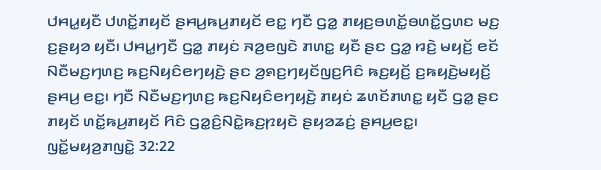ꤓꤌꤣ꤭ꤟꤢꤪ ꤓꤛꤢꤩ꤭ꤊꤟꤢꤩ ꤔꤌꤣ꤬ꤒꤣ꤬ꤊꤟꤢꤩ ꤕꤢ꤭ ꤚꤢꤪ ꤞꤤ꤭ ꤊꤟꤢ꤬ꤋꤛꤢꤩ꤭ꤋꤛꤢꤩ꤭ꤞꤛꤢ ꤗꤢ꤬ ꤢ꤬ꤔꤟꤤ ꤟꤢꤪ꤯ ꤓꤌꤣ꤭ꤚꤢꤪ ꤞꤤ꤭ ꤊꤟꤢꤦ ꤏꤤ꤬ꤕꤜꤢꤧ ꤊꤛꤢ꤭ ꤟꤢꤪ ꤔꤢ ꤞꤤ꤭ ꤙꤢꤧ꤬ ꤗꤟꤢꤩ꤬ ꤕꤢꤩ ꤡꤢꤪꤗꤢ꤬ꤚꤛꤢ꤬ ꤒꤢ꤬ꤡꤟꤢꤨꤕꤚꤟꤢꤧ꤬ ꤔꤢ ꤤ꤬ꤎꤢ꤬ꤚꤟꤢꤩꤜꤢ꤬ꤖꤢꤨ ꤒꤢ꤬ꤟꤢꤩ꤬ ꤢ꤬ꤒꤟꤢꤧ꤬ꤗꤟꤢꤩ꤬ ꤔꤌꤣ꤬ ꤕꤢ꤭꤯ ꤚꤢꤪ ꤡꤢꤪꤗꤢ꤬ꤚꤛꤢ꤬ ꤒꤢ꤬ꤡꤟꤢꤨꤕꤚꤟꤢꤧ꤬ ꤊꤟꤢꤦ ꤘꤛꤢꤩꤊꤛꤢ꤭ ꤟꤢꤪ ꤞꤤ꤭ ꤔꤢ ꤊꤟꤢꤩ ꤛꤢꤩ꤭ꤒꤣ꤬ꤊꤟꤢꤩ ꤖꤢꤨ ꤞꤤ꤭ꤢꤨ꤬ꤡꤢꤧ꤭ꤒꤢ꤬ꤐꤟꤢꤧ ꤔꤟꤤꤘꤢꤦ꤬ ꤔꤌꤣ꤬ꤕꤢ꤭꤯
ꤜꤢꤩ꤭ꤗꤟꤤ꤬ꤊꤜꤢꤧ꤭ 32:22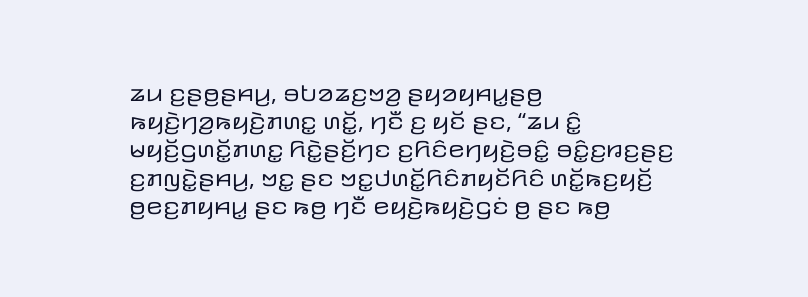ꤘꤣ ꤢ꤬ꤔꤥ꤬ꤔꤌꤣ꤬, ꤋꤝꤤꤘꤢ꤬ꤠꤤ꤬ ꤔꤟꤤꤟꤌꤣ꤭ꤔꤥ꤬ ꤒꤟꤢꤧ꤬ꤚꤤ꤬ꤒꤟꤢꤧ꤬ꤊꤛꤢ꤭ ꤛꤢꤩ꤭, ꤚꤢꤪ ꤢ꤬ ꤟꤢꤩ ꤔꤢ, “ꤘꤣ ꤢꤨ꤭ ꤗꤟꤢꤩ꤬ꤞꤛꤢꤩ꤭ꤊꤛꤢ꤭ ꤖꤢꤧ꤭ꤔꤢꤩ꤬ꤚꤢ ꤢ꤬ꤖꤢꤨꤕꤚꤟꤢꤧ꤬ꤋꤢꤨ꤭ ꤋꤢꤨ꤭ꤢ꤬ꤙꤢ꤬ꤔꤢ꤬ ꤢ꤬ꤊꤜꤢꤧ꤭ꤔꤌꤣ꤬, ꤠꤢ꤭ ꤔꤢ ꤠꤢ꤭ꤓꤛꤢꤩ꤭ꤖꤢꤨꤊꤟꤢꤩꤖꤢꤨ ꤛꤢꤩ꤭ꤒꤢ꤬ꤟꤢꤩ꤬ ꤥ꤬ꤕꤢ꤬ꤊꤟꤌꤣ꤭ ꤔꤢ ꤒꤥ꤬ ꤚꤢꤪ ꤕꤟꤢꤧ꤬ꤒꤟꤢꤧ꤬ꤞꤢꤦ ꤥ꤬ ꤔꤢ ꤒꤥ꤬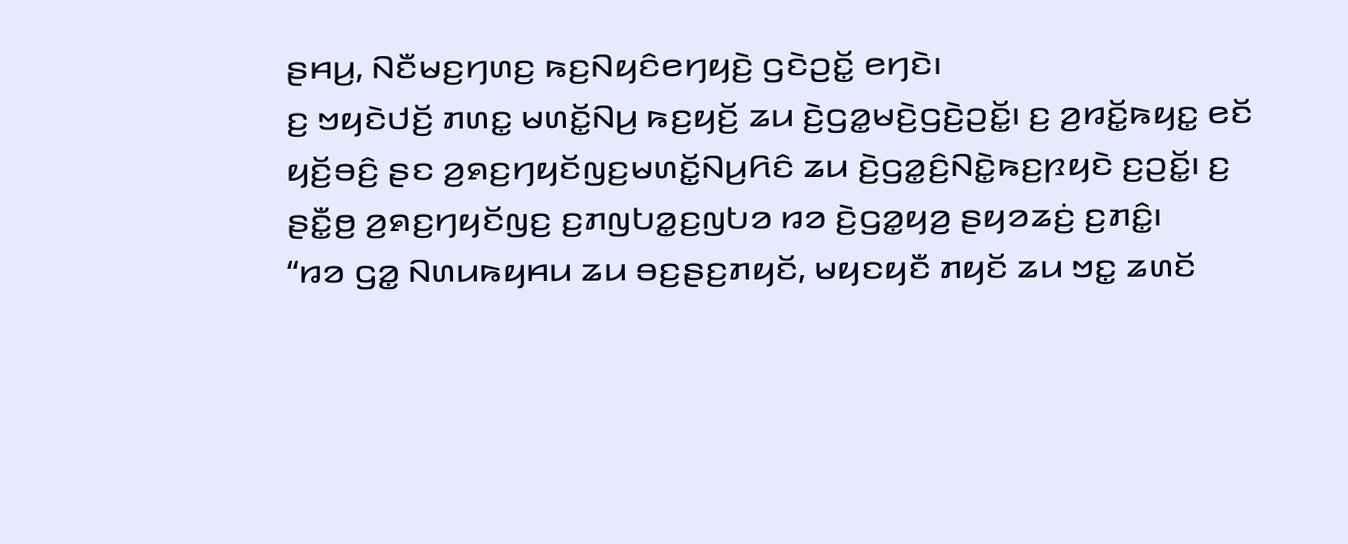ꤔꤌꤣ꤬, ꤡꤢꤪꤗꤢ꤬ꤚꤛꤢ꤬ ꤒꤢ꤬ꤡꤟꤢꤨꤕꤚꤟꤢꤧ꤬ ꤞꤢꤧꤑꤢꤩ꤭ ꤕꤚꤢꤧ꤯
ꤢ꤬ ꤠꤟꤢꤧꤓꤢꤩ꤬ ꤊꤛꤢ꤭ ꤗꤛꤢꤩ꤭ꤡꤣ꤬ ꤒꤢ꤬ꤟꤢꤩ꤬ ꤘꤣ ꤢꤧ꤬ꤞꤤ꤭ꤗꤢꤧ꤬ꤞꤢꤧ꤬ꤑꤢꤩ꤭꤯ ꤢ꤬ ꤤ꤬ꤙꤢꤩ꤭ꤒꤟꤢ꤭ ꤕꤢꤩ ꤟꤢꤩ꤬ꤋꤢꤨ꤬ ꤔꤢ ꤤ꤬ꤎꤢ꤬ꤚꤟꤢꤩꤜꤢ꤬ꤗꤛꤢꤩ꤭ꤡꤣ꤬ꤖꤢꤨ ꤘꤣ ꤢꤧ꤬ꤞꤤ꤭ꤢꤨ꤬ꤡꤢꤧ꤭ꤒꤢ꤬ꤐꤟꤢꤧ ꤢ꤬ꤑꤢꤩ꤭꤯ ꤢ꤬ ꤔꤢꤪ꤭ꤥ꤬ ꤤ꤬ꤎꤢ꤬ꤚꤟꤢꤩꤜꤢ꤬ ꤢ꤬ꤊꤜꤝꤤ꤭ꤢ꤬ꤜꤝꤤ ꤙꤤ ꤢꤧ꤬ꤞꤤ꤭ꤟꤤ꤬ ꤔꤟꤤꤘꤢꤦ꤬ ꤢ꤬ꤊꤢꤨ꤭꤯
“ꤙꤤ ꤞꤤ꤭ ꤡꤛꤣꤒꤟꤌꤣ ꤘꤣ ꤋꤢ꤬ꤔꤢ꤬ꤊꤟꤢꤩ, ꤗꤟꤢꤟꤢꤪ ꤊꤟꤢꤩ ꤘꤣ ꤠꤢ꤭ ꤘꤛꤢꤩ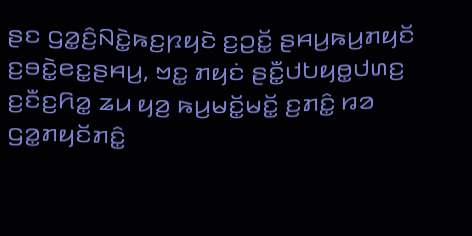ꤔꤢ ꤞꤤ꤭ꤢꤨ꤬ꤡꤢꤧ꤭ꤒꤢ꤬ꤐꤟꤢꤧ ꤢ꤬ꤑꤢꤩ꤭ ꤔꤌꤣ꤬ꤒꤣ꤬ꤊꤟꤢꤩ ꤢ꤬ꤋꤢꤧ꤭ꤕꤢ꤭ꤔꤌꤣ꤬, ꤠꤢ꤭ ꤊꤟꤢꤦ ꤔꤢꤪ꤭ꤓꤝꤟꤥ꤭ꤓꤛꤢ꤬ ꤢ꤬ꤢꤪꤢ꤬ꤖꤤ꤭ ꤘꤣ ꤟꤤ꤬ ꤒꤣ꤬ꤗꤢꤩ꤭ꤗꤢꤩ꤭ ꤢ꤬ꤊꤢꤨ꤭ ꤙꤤ ꤞꤤ꤭ꤊꤟꤢꤩꤊꤢꤨ꤭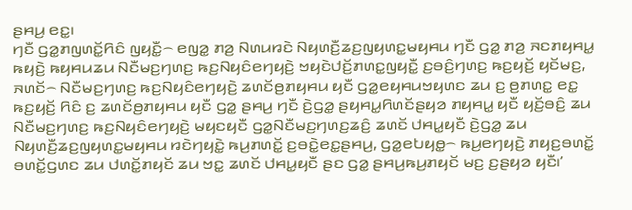ꤔꤌꤣ꤬ ꤕꤢ꤭꤯
ꤚꤢꤪ ꤞꤤ꤭ꤊꤜꤛꤢꤩ꤭ꤖꤢꤨ ꤜꤟꤢꤪ꤭꤮ ꤕꤜꤤ꤭ ꤊꤤ꤬ ꤡꤛꤣꤙꤢꤧ ꤡꤟꤛꤢꤪ꤬ꤘꤢ꤬ꤜꤟꤛꤢ꤭ꤗꤟꤌꤣ ꤚꤢꤪ ꤞꤤ꤭ ꤊꤤ꤬ ꤏꤢꤊꤟꤌꤣ꤭ ꤒꤟꤢꤧ꤬ ꤒꤟꤌꤣꤘꤣ ꤡꤢꤪꤗꤢ꤬ꤚꤛꤢ꤬ ꤒꤢ꤬ꤡꤟꤢꤨꤕꤚꤟꤢꤧ꤬ ꤠꤟꤢꤧꤓꤢꤩ꤬ꤊꤛꤢ꤭ꤜꤟꤢꤪ꤭ ꤢ꤬ꤋꤢꤨ꤬ꤚꤛꤢ꤬ ꤒꤢ꤬ꤟꤢꤩ꤬ ꤟꤢꤩꤗꤢ꤬,
ꤏꤛꤢꤩ꤮ ꤡꤢꤪꤗꤢ꤬ꤚꤛꤢ꤬ ꤒꤢ꤬ꤡꤟꤢꤨꤕꤚꤟꤢꤧ꤬ ꤘꤛꤢꤩꤥ꤬ꤊꤟꤌꤣ ꤟꤢꤪ ꤞꤤ꤭ꤕꤟꤌꤣꤠꤟꤛꤢ ꤘꤣ ꤢ꤬ ꤥ꤬ꤊꤛꤢ꤭ ꤕꤢ꤭ ꤒꤢ꤬ꤟꤢꤩ꤬ ꤖꤢꤨ ꤢ꤬ ꤘꤛꤢꤩꤥ꤬ꤊꤟꤌꤣ ꤟꤢꤪ ꤞꤤ꤭ ꤔꤌꤣ꤬ ꤚꤢꤪ ꤢꤧ꤬ꤞꤤ꤭ ꤔꤟꤌꤣ꤭ꤖꤛꤢꤩꤔꤟꤤ ꤊꤟꤌꤣ꤭ ꤟꤢꤪ ꤟꤢꤩ꤬ꤋꤢꤨ꤬ ꤘꤣ ꤡꤢꤪꤗꤢ꤬ꤚꤛꤢ꤬ ꤒꤢ꤬ꤡꤟꤢꤨꤕꤚꤟꤢꤧ꤬ ꤗꤟꤢꤟꤢꤪ ꤞꤤ꤭ꤡꤢꤪꤗꤢ꤬ꤚꤛꤢ꤬ꤘꤢꤨ꤬ ꤘꤛꤢꤩ ꤓꤌꤣ꤭ꤟꤢꤪ ꤢꤧ꤬ꤞꤤ꤭ ꤘꤣ ꤡꤟꤛꤢꤪ꤬ꤘꤢ꤬ꤜꤟꤛꤢ꤭ꤗꤟꤌꤣ ꤙꤢꤧꤚꤟꤢꤧ꤭ ꤒꤣ꤬ꤊꤛꤢꤩ꤭ ꤢ꤬ꤋꤢꤧ꤭ꤕꤢ꤭ꤔꤌꤣ꤬, ꤞꤤ꤭ꤕꤝꤟꤥ꤭꤮ ꤒꤣ꤬ꤕꤚꤟꤢꤧ꤬ ꤊꤟꤢ꤬ꤋꤛꤢꤩ꤭ ꤋꤛꤢꤩ꤭ꤞꤛꤢ ꤘꤣ ꤓꤛꤢꤩ꤭ꤊꤟꤢꤩ ꤘꤣ ꤠꤢ꤭ ꤘꤛꤢꤩ ꤓꤌꤣ꤭ꤟꤢꤪ ꤔꤢ ꤞꤤ꤭ ꤔꤌꤣ꤬ꤒꤣ꤬ꤊꤟꤢꤩ ꤗꤢ꤬ ꤢ꤬ꤔꤟꤤ ꤟꤢꤪ꤯’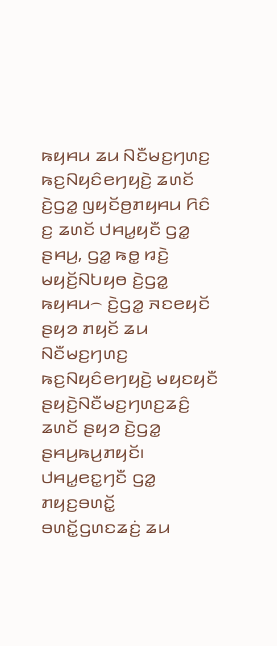ꤒꤟꤌꤣ ꤘꤣ ꤡꤢꤪꤗꤢ꤬ꤚꤛꤢ꤬ ꤒꤢ꤬ꤡꤟꤢꤨꤕꤚꤟꤢꤧ꤬ ꤘꤛꤢꤩ ꤢꤧ꤬ꤞꤤ꤭ ꤜꤟꤢꤩꤥ꤬ꤊꤟꤌꤣ ꤖꤢꤨ ꤢ꤬ ꤘꤛꤢꤩ ꤓꤌꤣ꤭ꤟꤢꤪ ꤞꤤ꤭ ꤔꤌꤣ꤬, ꤞꤤ꤭ ꤒꤥ꤭ ꤙꤢꤧ꤬ ꤗꤟꤢꤩ꤬ꤡꤝꤟꤥ ꤢꤧ꤬ꤞꤤ꤭ ꤒꤟꤌꤣ꤮ ꤢꤧ꤬ꤞꤤ꤭ ꤏꤢꤕꤟꤢꤩ ꤔꤟꤤ ꤊꤟꤢꤩ ꤘꤣ ꤡꤢꤪꤗꤢ꤬ꤚꤛꤢ꤬ ꤒꤢ꤬ꤡꤟꤢꤨꤕꤚꤟꤢꤧ꤬ ꤗꤟꤢꤟꤢꤪ ꤔꤟꤢꤧ꤬ꤡꤢꤪꤗꤢ꤬ꤚꤛꤢ꤬ꤘꤢꤨ꤬ ꤘꤛꤢꤩ ꤔꤟꤤ ꤢꤧ꤬ꤞꤤ꤭ ꤔꤌꤣ꤬ꤒꤣ꤬ꤊꤟꤢꤩ꤯ ꤓꤌꤣ꤭ꤕꤢ꤭ꤚꤢꤪ ꤞꤤ꤭ ꤊꤟꤢ꤬ꤋꤛꤢꤩ꤭ ꤋꤛꤢꤩ꤭ꤞꤛꤢꤘꤢꤦ꤬ ꤘꤣ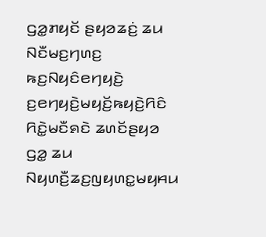ꤞꤤ꤭ꤊꤟꤢꤩ ꤔꤟꤤꤘꤢꤦ꤬ ꤘꤣ ꤡꤢꤪꤗꤢ꤬ꤚꤛꤢ꤬ ꤒꤢ꤬ꤡꤟꤢꤨꤕꤚꤟꤢꤧ꤬ ꤢ꤬ꤕꤚꤟꤢꤧ꤬ꤗꤟꤢꤩ꤬ꤒꤟꤢꤧ꤬ꤖꤢꤨ ꤖꤢꤧ꤭ꤗꤢꤪꤎꤢꤧ ꤘꤛꤢꤩꤔꤟꤤ ꤞꤤ꤭ ꤘꤣ ꤡꤟꤛꤢꤪ꤬ꤘꤢ꤬ꤜꤟꤛꤢ꤭ꤗꤟꤌꤣ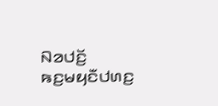ꤡꤤꤓꤢꤩ꤬ ꤒꤢ꤬ꤗꤟꤢꤪꤓꤛꤢ꤬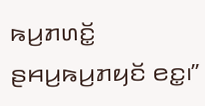ꤒꤣ꤬ꤊꤛꤢꤩ꤭ ꤔꤌꤣ꤬ꤒꤣ꤬ꤊꤟꤢꤩ ꤕꤢ꤭꤯”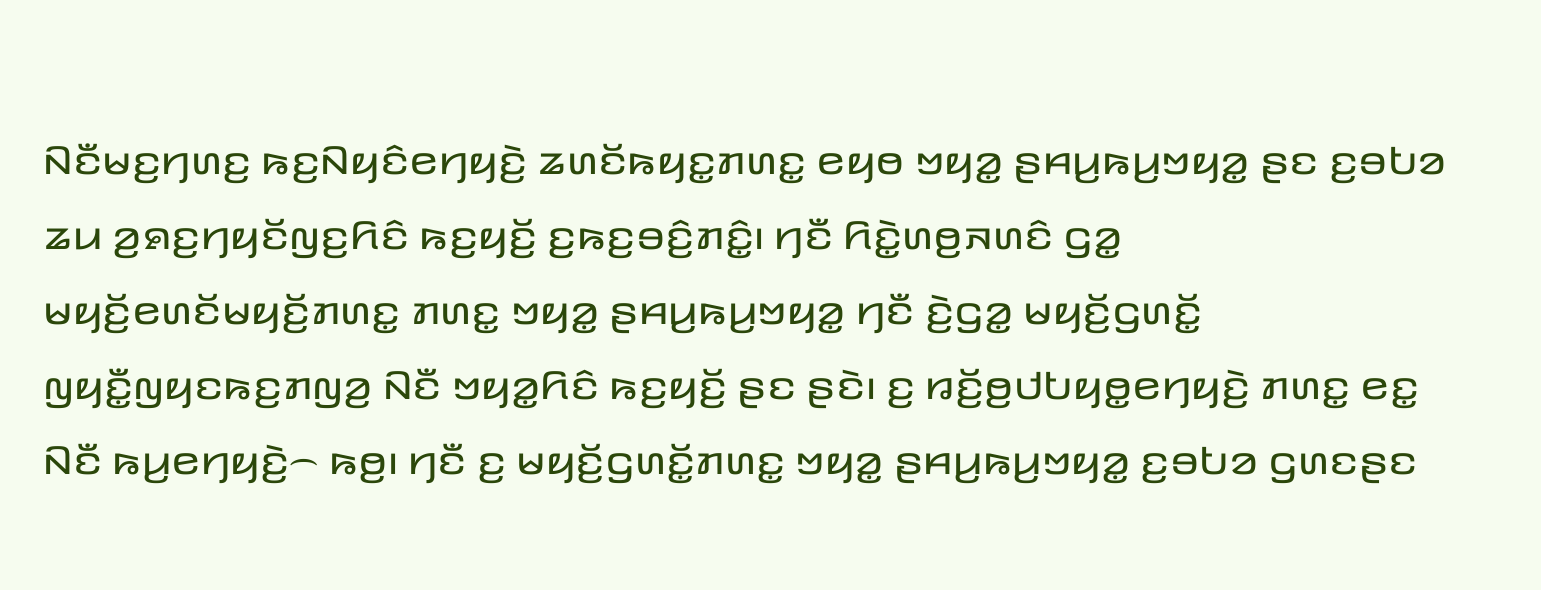ꤡꤢꤪꤗꤢ꤬ꤚꤛꤢ꤬ ꤒꤢ꤬ꤡꤟꤢꤨꤕꤚꤟꤢꤧ꤬ ꤘꤛꤢꤩꤒꤟꤢ꤭ꤊꤛꤢ꤭ ꤕꤟꤥ ꤠꤟꤤ꤭ ꤔꤌꤣ꤬ꤒꤣ꤬ꤠꤟꤤ꤭ ꤔꤢ ꤢ꤬ꤋꤝꤤ ꤘꤣ ꤤ꤬ꤎꤢ꤬ꤚꤟꤢꤩꤜꤢ꤬ꤖꤢꤨ ꤒꤢ꤬ꤟꤢꤩ꤬ ꤢ꤬ꤒꤢ꤬ꤋꤢꤨ꤬ꤊꤢꤨ꤭꤯ ꤚꤢꤪ ꤖꤢꤧ꤭ꤛꤥ꤬ꤏꤛꤢꤨ ꤞꤤ꤭ ꤗꤟꤢꤩ꤬ꤕꤛꤢꤩꤗꤟꤢꤩ꤬ꤊꤛꤢ꤭ ꤊꤛꤢ꤭ ꤠꤟꤤ꤭ ꤔꤌꤣ꤬ꤒꤣ꤬ꤠꤟꤤ꤭ ꤚꤢꤪ ꤢꤧ꤬ꤞꤤ꤭ ꤗꤟꤢꤩ꤬ꤞꤛꤢꤩ꤭ ꤜꤟꤢꤪ꤭ꤜꤟꤢꤒꤢ꤬ꤊꤜꤤ꤬ ꤡꤢꤪ ꤠꤟꤤ꤭ꤖꤢꤨ ꤒꤢ꤬ꤟꤢꤩ꤬ ꤔꤢ ꤔꤢꤧ꤯ ꤢ꤬ ꤙꤢꤩ꤬ꤥ꤬ꤓꤝꤟꤥ꤭ꤕꤚꤟꤢꤧ꤬ ꤊꤛꤢ꤭ ꤕꤢ꤭ ꤡꤢꤪ ꤒꤣ꤬ꤕꤚꤟꤢꤧ꤬꤮ ꤒꤥ꤬꤯ ꤚꤢꤪ ꤢ꤬ ꤗꤟꤢꤩ꤬ꤞꤛꤢꤩ꤭ꤊꤛꤢ꤭ ꤠꤟꤤ꤭ ꤔꤌꤣ꤬ꤒꤣ꤬ꤠꤟꤤ꤭ ꤢ꤬ꤋꤝꤤ ꤞꤛꤢꤔꤢ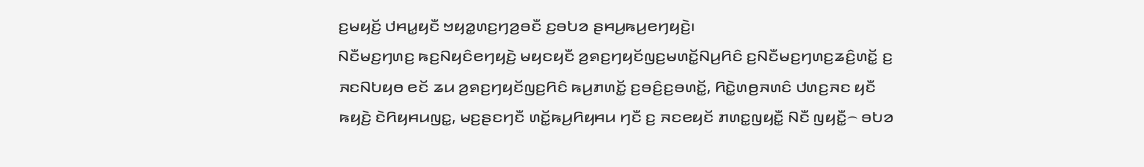ꤢ꤬ꤗꤟꤢꤩ꤬ ꤓꤌꤣ꤭ꤟꤢꤪ ꤠꤟꤤ꤭ꤛꤢ꤬ꤚꤤ꤬ꤋꤢꤪ ꤢ꤬ꤋꤝꤤ ꤔꤌꤣ꤬ꤒꤣ꤬ꤕꤚꤟꤢꤧ꤬꤯
ꤡꤢꤪꤗꤢ꤬ꤚꤛꤢ꤬ ꤒꤢ꤬ꤡꤟꤢꤨꤕꤚꤟꤢꤧ꤬ ꤗꤟꤢꤟꤢꤪ ꤤ꤬ꤎꤢ꤬ꤚꤟꤢꤩꤜꤢ꤬ꤗꤛꤢꤩ꤭ꤡꤣ꤬ꤖꤢꤨ ꤢ꤬ꤡꤢꤪꤗꤢ꤬ꤚꤛꤢ꤬ꤘꤢꤨ꤬ꤛꤢꤩ꤭ ꤢ꤬ ꤏꤢꤡꤝꤟꤥ ꤕꤢꤩ ꤘꤣ ꤤ꤬ꤎꤢ꤬ꤚꤟꤢꤩꤜꤢ꤬ꤖꤢꤨ ꤒꤣ꤬ꤊꤛꤢꤩ꤭ ꤢ꤬ꤋꤢꤨ꤬ꤢ꤬ꤋꤛꤢꤩ꤭, ꤖꤢꤧ꤭ꤛꤥ꤬ꤏꤛꤢꤨ ꤓꤛꤢ꤬ꤏꤢ ꤟꤢꤪ ꤒꤟꤢꤧ꤬ ꤢꤧꤖꤟꤌꤣꤜꤢ꤭, ꤗꤢ꤬ꤔꤢꤚꤢꤪ ꤛꤢꤩ꤭ꤒꤣ꤬ꤖꤟꤌꤣ ꤚꤢꤪ ꤢ꤬ ꤏꤢꤕꤟꤢꤩ ꤊꤛꤢ꤭ꤜꤟꤢꤪ꤭ ꤡꤢꤪ ꤜꤟꤢꤪ꤭꤮ ꤋꤝꤤ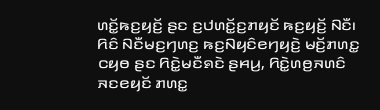ꤛꤢꤩ꤭ꤒꤢ꤬ꤟꤢꤩ꤬ ꤔꤢ ꤢ꤬ꤓꤛꤢꤩ꤭ꤢ꤬ꤊꤟꤢꤩ ꤒꤢ꤬ꤟꤢꤩ꤬ ꤡꤢꤪ꤯
ꤖꤢꤨ ꤡꤢꤪꤗꤢ꤬ꤚꤛꤢ꤬ ꤒꤢ꤬ꤡꤟꤢꤨꤕꤚꤟꤢꤧ꤬ ꤗꤢꤩ꤬ꤊꤛꤢ꤭ ꤍꤟꤥ ꤔꤢ ꤖꤢꤧ꤭ꤗꤢꤪꤎꤢꤧ ꤔꤌꤣ꤬, ꤖꤢꤧ꤭ꤛꤥ꤬ꤏꤛꤢꤨ ꤏꤢꤕꤟꤢꤩ ꤊꤛꤢ꤭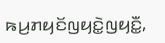ꤒꤣ꤬ꤊꤟꤢꤩꤜꤟꤢꤧ꤭ꤜꤟꤢꤪ꤭,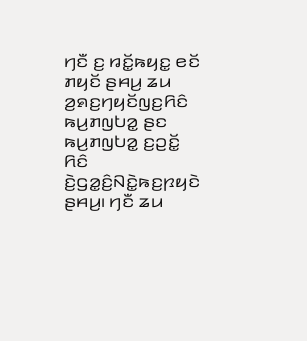ꤚꤢꤪ ꤢ꤬ ꤙꤢꤩ꤭ꤒꤟꤢ꤭ ꤕꤢꤩ ꤊꤟꤢꤩ ꤔꤌꤣ꤬ ꤘꤣ ꤤ꤬ꤎꤢ꤬ꤚꤟꤢꤩꤜꤢ꤬ꤖꤢꤨ ꤒꤣ꤬ꤊꤜꤝꤤ꤭ ꤔꤢ ꤒꤣ꤬ꤊꤜꤝꤤ꤭ ꤢ꤬ꤑꤢꤩ꤭ ꤖꤢꤨ ꤢꤧ꤬ꤞꤤ꤭ꤢꤨ꤬ꤡꤢꤧ꤭ꤒꤢ꤬ꤐꤟꤢꤧ ꤔꤌꤣ꤬꤯ ꤚꤢꤪ ꤘꤣ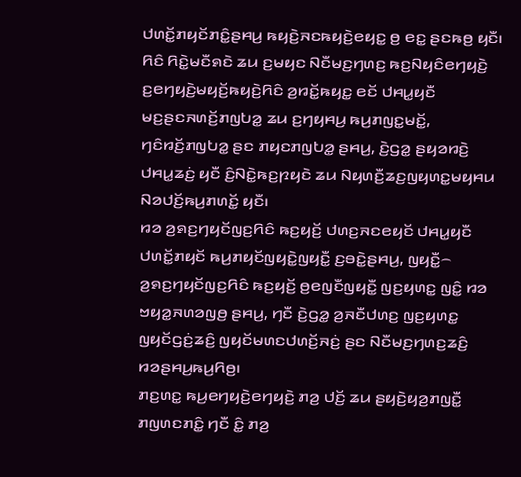ꤓꤛꤢꤩ꤭ꤊꤟꤢꤩꤊꤢꤨ꤭ꤔꤌꤣ꤬ ꤒꤟꤢꤧ꤬ꤏꤢꤒꤟꤢꤧ꤬ꤕꤟꤢ꤭ ꤥ꤬ ꤕꤢ꤭ ꤔꤢꤒꤥ꤬ ꤟꤢꤪ꤯
ꤖꤢꤨ ꤖꤢꤧ꤭ꤗꤢꤪꤎꤢꤧ ꤘꤣ ꤢ꤬ꤗꤟꤢ ꤡꤢꤪꤗꤢ꤬ꤚꤛꤢ꤬ ꤒꤢ꤬ꤡꤟꤢꤨꤕꤚꤟꤢꤧ꤬ ꤢ꤬ꤕꤚꤟꤢꤧ꤬ꤗꤟꤢꤩ꤬ꤒꤟꤢꤧ꤬ꤖꤢꤨ ꤤ꤬ꤙꤢꤩ꤭ꤒꤟꤢ꤭ ꤕꤢꤩ ꤓꤌꤣ꤭ꤟꤢꤪ ꤗꤢ꤬ꤔꤢꤏꤛꤢꤩ꤬ꤊꤜꤝꤤ꤭ ꤘꤣ ꤢ꤬ꤚꤟꤌꤣ꤬ ꤒꤣ꤬ꤊꤜꤢ꤭ꤗꤢꤩ꤭, ꤚꤢꤨꤙꤢꤩ꤬ꤊꤜꤝꤤ꤭ ꤔꤢ ꤊꤟꤢꤊꤜꤝꤤ꤭ ꤔꤌꤣ꤬, ꤢꤧ꤬ꤞꤤ꤭ ꤔꤟꤤꤙꤢꤧ꤬ ꤓꤌꤣ꤭ꤘꤢꤦ꤬ ꤟꤢꤪ ꤢꤨ꤬ꤡꤢꤧ꤭ꤒꤢ꤬ꤐꤟꤢꤧ ꤘꤣ ꤡꤟꤛꤢꤪ꤬ꤘꤢ꤬ꤜꤟꤛꤢ꤭ꤗꤟꤌꤣ ꤡꤤꤓꤢꤩ꤬ꤒꤣ꤬ꤊꤛꤢꤩ꤭ ꤟꤢꤪ꤯
ꤙꤤ ꤤ꤬ꤎꤢ꤬ꤚꤟꤢꤩꤜꤢ꤬ꤖꤢꤨ ꤒꤢ꤬ꤟꤢꤩ꤬ ꤓꤛꤢ꤬ꤏꤢꤕꤟꤢꤩ ꤓꤌꤣ꤭ꤟꤢꤪ ꤓꤛꤢꤩ꤭ꤊꤟꤢꤩ ꤒꤣ꤬ꤊꤟꤢꤩꤜꤟꤢꤧ꤭ꤜꤟꤢꤪ꤭ ꤢ꤬ꤋꤢꤧ꤭ꤔꤌꤣ꤬, ꤜꤟꤢꤪ꤭꤮ ꤤ꤬ꤎꤢ꤬ꤚꤟꤢꤩꤜꤢ꤬ꤖꤢꤨ ꤒꤢ꤬ꤟꤢꤩ꤬ ꤥ꤬ꤕꤜꤢꤪꤜꤟꤢꤪ꤭ ꤜꤢ꤬ꤟꤛꤢ꤭ ꤜꤢꤨ꤭ ꤙꤤ ꤠꤟꤤ꤭ꤏꤛꤤꤜꤥ꤬ ꤔꤌꤣ꤬, ꤚꤢꤪ ꤢꤧ꤬ꤞꤤ꤭ ꤤ꤬ꤏꤢꤪꤓꤛꤢ꤬ ꤜꤢ꤬ꤟꤛꤢ꤭ ꤜꤟꤢꤩꤞꤢꤦ꤬ꤘꤢꤨ꤬ ꤜꤟꤢꤩꤗꤛꤢꤓꤛꤢꤩ꤬ꤏꤢꤦ꤬ ꤔꤢ ꤡꤢꤪꤗꤢ꤬ꤚꤛꤢ꤬ꤘꤢꤨ꤬ ꤙꤤꤔꤌꤣ꤬ꤒꤣ꤬ꤖꤥ꤬꤯
ꤊꤢ꤬ꤛꤢ꤭ ꤒꤣ꤬ꤕꤚꤟꤢꤧ꤬ꤕꤚꤟꤢꤧ꤬ ꤊꤤ꤬ ꤓꤢꤩ꤬ ꤘꤣ ꤔꤟꤢꤧ꤬ꤟꤤ꤬ꤊꤜꤢꤪ꤭ ꤊꤜꤛꤢꤊꤢꤨ꤭ ꤚꤢꤪ ꤢꤨ꤭ ꤊꤤ꤬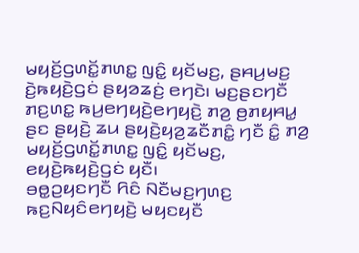ꤗꤟꤢꤩ꤬ꤞꤛꤢꤩ꤭ꤊꤛꤢ꤭ ꤜꤢꤨ꤭ ꤟꤢꤩꤗꤢ꤬, ꤔꤌꤣ꤬ꤗꤢ꤬ ꤢꤧ꤬ꤒꤟꤢꤧ꤬ꤞꤢꤦ ꤔꤟꤤꤘꤢꤦ꤬ ꤕꤚꤢꤧ꤯ ꤗꤢ꤬ꤔꤢꤚꤢꤪ ꤊꤢ꤬ꤛꤢ꤭ ꤒꤣ꤬ꤕꤚꤟꤢꤧ꤬ꤕꤚꤟꤢꤧ꤬ ꤊꤤ꤬ ꤥ꤬ꤊꤟꤌꤣ꤭ ꤔꤢ ꤔꤟꤢꤧ꤬ ꤘꤣ ꤔꤟꤢꤧ꤬ꤟꤤ꤬ꤘꤢꤪꤊꤢꤨ꤭ ꤚꤢꤪ ꤢꤨ꤭ ꤊꤤ꤬ ꤗꤟꤢꤩ꤬ꤞꤛꤢꤩ꤭ꤊꤛꤢ꤭ ꤜꤢꤨ꤭ ꤟꤢꤩꤗꤢ꤬, ꤕꤟꤢꤧ꤬ꤒꤟꤢꤧ꤬ꤞꤢꤦ ꤟꤢꤪ꤯
ꤋꤥ꤭ꤑꤟꤢꤚꤢꤪ ꤖꤢꤨ ꤡꤢꤪꤗꤢ꤬ꤚꤛꤢ꤬ ꤒꤢ꤬ꤡꤟꤢꤨꤕꤚꤟꤢꤧ꤬ ꤗꤟꤢꤟꤢꤪ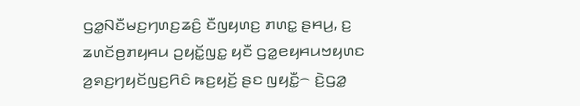ꤞꤤ꤭ꤡꤢꤪꤗꤢ꤬ꤚꤛꤢ꤬ꤘꤢꤨ꤬ ꤢꤪꤜꤟꤛꤢ꤬ ꤊꤛꤢ꤭ ꤔꤌꤣ꤬, ꤢ꤬ ꤘꤛꤢꤩꤥ꤬ꤊꤟꤌꤣ ꤑꤟꤢꤩ꤭ꤜꤢ꤭ ꤟꤢꤪ ꤞꤤ꤭ꤕꤟꤌꤣꤠꤟꤛꤢ ꤤ꤬ꤎꤢ꤬ꤚꤟꤢꤩꤜꤢ꤬ꤖꤢꤨ ꤒꤢ꤬ꤟꤢꤩ꤬ ꤔꤢ ꤜꤟꤢꤪ꤭꤮ ꤢꤧ꤬ꤞꤤ꤭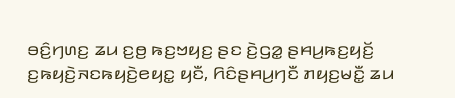ꤋꤢꤨ꤬ꤚꤛꤢ꤬ ꤘꤣ ꤢ꤬ꤥ꤬ ꤒꤢ꤬ꤠꤟꤢ꤬ ꤔꤢ ꤢꤧ꤬ꤞꤤ꤭ ꤔꤌꤣ꤬ꤒꤢ꤬ꤟꤢꤩ꤬ ꤢ꤬ꤒꤟꤢꤧ꤬ꤏꤢꤒꤟꤢꤧ꤬ꤕꤟꤢ꤭ ꤟꤢꤪ, ꤖꤢꤨꤔꤌꤣ꤬ꤚꤢꤪ ꤊꤟꤢ꤬ꤗꤢꤪ꤭ ꤘꤣ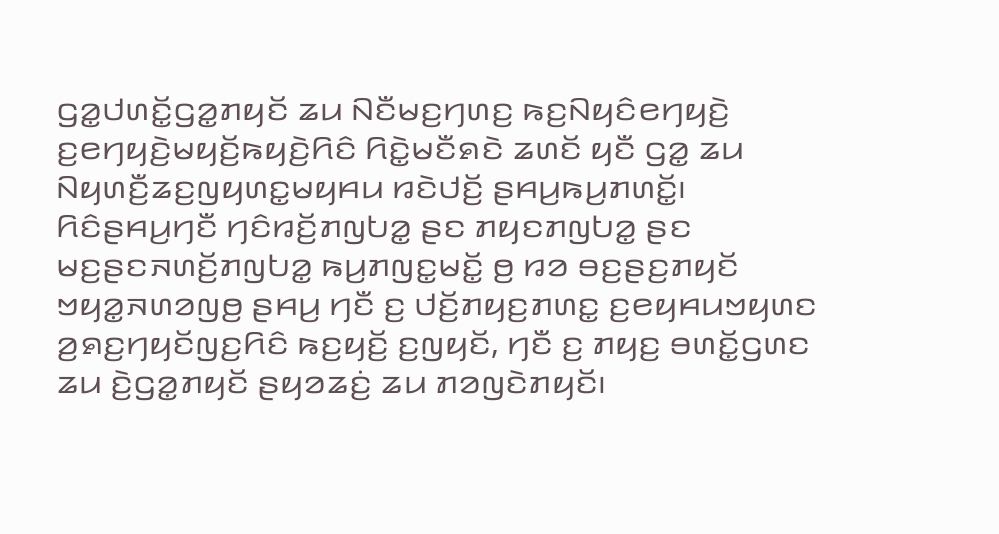ꤞꤤ꤭ꤓꤛꤢꤩ꤭ꤞꤤ꤭ꤊꤟꤢꤩ ꤘꤣ ꤡꤢꤪꤗꤢ꤬ꤚꤛꤢ꤬ ꤒꤢ꤬ꤡꤟꤢꤨꤕꤚꤟꤢꤧ꤬ ꤢ꤬ꤕꤚꤟꤢꤧ꤬ꤗꤟꤢꤩ꤬ꤒꤟꤢꤧ꤬ꤖꤢꤨ ꤖꤢꤧ꤭ꤗꤢꤪꤎꤢꤧ ꤘꤛꤢꤩ ꤟꤢꤪ ꤞꤤ꤭ ꤘꤣ ꤡꤟꤛꤢꤪ꤬ꤘꤢ꤬ꤜꤟꤛꤢ꤭ꤗꤟꤌꤣ ꤙꤢꤧꤓꤢꤩ꤬ ꤔꤌꤣ꤬ꤒꤣ꤬ꤊꤛꤢꤩ꤭꤯
ꤖꤢꤨꤔꤌꤣ꤬ꤚꤢꤪ ꤚꤢꤨꤙꤢꤩ꤬ꤊꤜꤝꤤ꤭ ꤔꤢ ꤊꤟꤢꤊꤜꤝꤤ꤭ ꤔꤢ ꤗꤢ꤬ꤔꤢꤏꤛꤢꤩ꤬ꤊꤜꤝꤤ꤭ ꤒꤣ꤬ꤊꤜꤢ꤭ꤗꤢꤩ꤭ ꤥ꤬ ꤙꤤ ꤋꤢ꤬ꤔꤢ꤬ꤊꤟꤢꤩ ꤠꤟꤤ꤭ꤏꤛꤤꤜꤥ꤬ ꤔꤌꤣ꤬ ꤚꤢꤪ ꤢ꤬ ꤓꤢꤩ꤬ꤊꤟꤢ꤬ꤊꤛꤢ꤭ ꤢ꤬ꤕꤟꤌꤣꤠꤟꤛꤢ ꤤ꤬ꤎꤢ꤬ꤚꤟꤢꤩꤜꤢ꤬ꤖꤢꤨ ꤒꤢ꤬ꤟꤢꤩ꤬ ꤢ꤬ꤜꤟꤢꤩ, ꤚꤢꤪ ꤢ꤬ ꤊꤟꤢ꤬ ꤋꤛꤢꤩ꤭ꤞꤛꤢ ꤘꤣ ꤢꤧ꤬ꤞꤤ꤭ꤊꤟꤢꤩ ꤔꤟꤤꤘꤢꤦ꤬ ꤘꤣ ꤊꤤꤜꤢꤧꤊꤟꤢꤩ꤯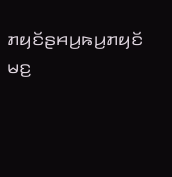ꤊꤟꤢꤩꤔꤌꤣ꤬ꤒꤣ꤬ꤊꤟꤢꤩ ꤗꤢ꤬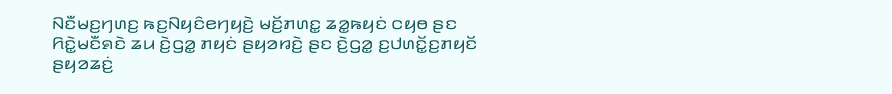ꤡꤢꤪꤗꤢ꤬ꤚꤛꤢ꤬ ꤒꤢ꤬ꤡꤟꤢꤨꤕꤚꤟꤢꤧ꤬ ꤗꤢꤩ꤬ꤊꤛꤢ꤭ ꤘꤤ꤭ꤒꤟꤢꤦ ꤍꤟꤥ ꤔꤢ ꤖꤢꤧ꤭ꤗꤢꤪꤎꤢꤧ ꤘꤣ ꤢꤧ꤬ꤞꤤ꤭ ꤊꤟꤢꤦ ꤔꤟꤤꤙꤢꤧ꤬ ꤔꤢ ꤢꤧ꤬ꤞꤤ꤭ ꤢ꤬ꤓꤛꤢꤩ꤭ꤢ꤬ꤊꤟꤢꤩ ꤔꤟꤤꤘꤢꤦ꤬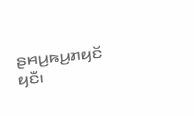ꤔꤌꤣ꤬ꤒꤣ꤬ꤊꤟꤢꤩ ꤟꤢꤪ꤯